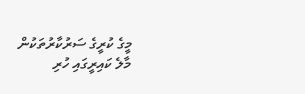މީގެ ކުރީގެ ސަރުކާރުތަކުން މާލެ ކައިރީގައި ހުރި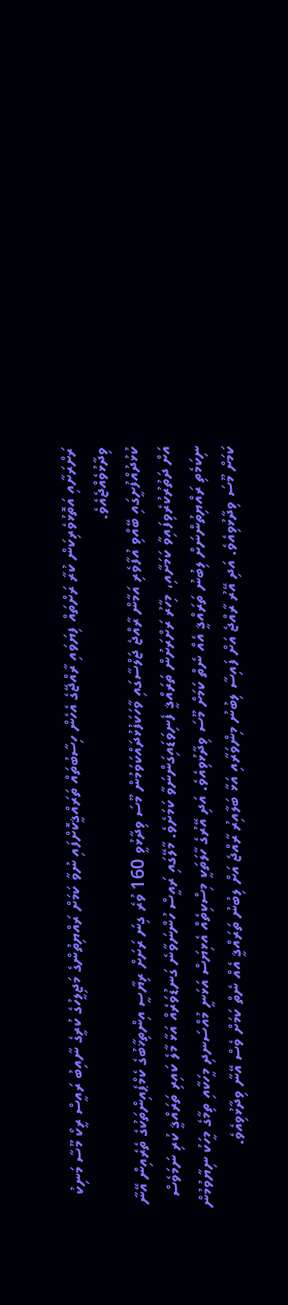ރަށްރަށާއި އަތޮޅުވެރިކަން ކުރާ ރަށްތައް ފިޔަވައި ރާއްޖޭގެ އެހެން ހިސާބުތައް ތަރައްޤީކޮށްފައި ނުވާ ކަމަށް ރައްޔިތުންގެ މަޖިލީހުގެ ކުރީގެ ނާއިބު ރައީސް ރީކޯ މޫސާ މަނިކު ވިދާޅުވެއްޖެއެވެ.
ކުޅުދުއްފުށީގައި ބޭއްވި އުފާވެރި އަމާން ރާއްޖެ ޖަލްސާގައި ވާހަކަފުޅުދައްކަވަމުން މޫސަ ވިދާޅުވީ 160 ވުރެ ގިނަ ރަށަށް ރިޔާސީ އިންތިޚާބުގެ ކެމްޕެއިންތަކުގެ ތެރެއިން އޭނާ އަށް ދަތުރުކުރެވިފައިވާ ކަމަށާއި، މިހާރު ރަށްރަށުން ތަރައްޤީ ފެނިވަޑައިގަންނަވާ ކަމަށެވެ. މާލޭގައި ރައީސް ހުންނަވާނެ ގަނޑުވަރެއް އަޅާ މާލެ ކައިރި ތަރައްޤީ ކުރި ނަމަވެސް ނިކަމެތި ރައްޔިތުންނަށް ލިބުނު ތަރައްޤީ އެއް ނެތް ކަމަށް މޫސަ ވިދާޅުވިއެވެ. އަދި އޭރުގެ ހާލަތަކީ މިސްކިތެއް އެޅިޔަސް އަޅަނީ މުއްސަނދި މީހަކާއި ތިމާގެ މީހަކު ނިޔާވުމުން ކަމަށް މޫސަ ވިދާޅުވިއެވެ. އަދި އޭރު ރާއްޖެ އަށް ފައިސާ ލިބުނު މިންވަރާއި އަޅާ ބަލާއިރު ރާއްޖެ އަށް ލިބުނު ތަރައްޤީ އެއް ނެތް ކަމަށް ވެސް އޭނާ ވިދާޅުވިއެވެ.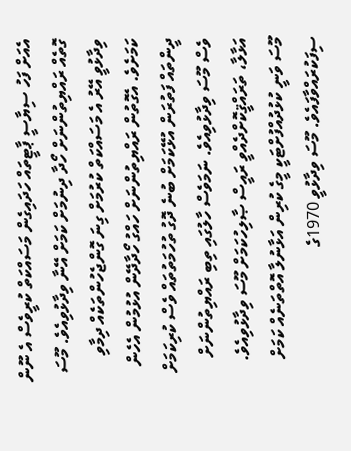އެއަށް ފަހު ސިޔާސީ ޕާޓީތައް ހަދައިގެން މަސައްކަތް ކުރީވެސް އެ ނޫން ގޮތެއް ރައްޔިތުންނަށް ހޯދާ ދިނުމަށް ކަމަށް އޭނާ ވިދާޅުވިއެވެ. މޫސަ ވިދާޅުވީ އޭރު އެ މަސައްކަތް ކުރުމަށް ގިނަ ގޮންޖެހުންތަކެއް ދިމާވި ކަމަށެވެ. އެގޮތުން ރައްޔިތުންނަށް ހައްގު ހޯދާދޭން އުޅުމުން އެހެން ދީންތައް ފަތުރަން އުޅޭކަމަށް ބުނެ ދޮގު ތުހުމަތުތައް ވެސް ކުރިކަމަށް ވެސް މޫސަ ވިދާޅުވިއެވެ. ނަމަވެސް ހާލުގައި ތިބި ރައްޔިތުންނަށް އަޅާލާ، ތަރައްޤީކޮށްދެއްވީ ރައީސް ޞާލިހުކަމަށް މޫސަ ވިދާޅުވިއެވެ.
މޫސަ ވަނީ ކުޅުދުއްފުށްޓަކީ މީގެ ކުރިން އަޅާނުލާ އޮތްތަނެއް ކަމަށް ސިފަކުރައްވާފައެވެ. މޫސަ ވިދާޅުވީ 1970ގެ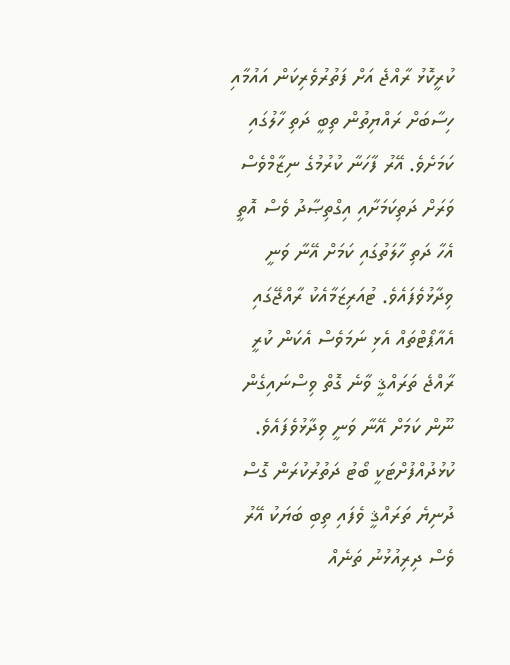ކުރީކޮޅު ރާއްޖެ އަށް ފަތުރުވެރިކަން އައުމާއި ހިސާބަށް ރައްޔިތުން ތިބީ ދަތި ހާލުގައި ކަމަށެވެ. އޭރު ފާހަނާ ކުރުމުގެ ނިޒާމްވެސް ވަރަށް ދަތިކަމަށާއި އިގްތިޞާދު ވެސް އޮތީ އެހާ ދަތި ހާލަތުގައި ކަމަށް އޭނާ ވަނީ ވިދާޅުވެފައެވެ. ޓުއަރިޒަމާއެކު ރާއްޖޭގައި އެއާޕޯޓްތައް އެޅި ނަމަވެސް އެކަން ކުރީ ރާއްޖެ ތަރައްޤީ ވާނެ ގޮތް ވިސްނައިގެން ނޫން ކަމަށް އޭނާ ވަނީ ވިދާޅުވެފައެވެ. ކުޅުދުއްފުށްޓަކީ ބޯޓު ދަތުރުކުރަން ގޮސް ދުނިޔެ ތަރައްޤީ ވެފައި ތިބި ބަޔަކު އޭރު ވެސް ދިރިއުޅުނު ތަނެއް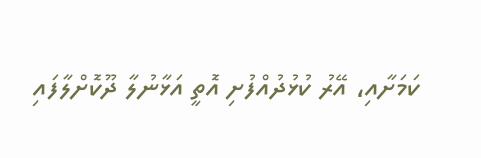ކަމަށާއި، އޭރު ކުޅުދުއްފުށި އޮތީ އަޅާނުލާ ދޫކޮށްލާފައި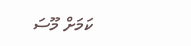ކަމަށް މޫސަ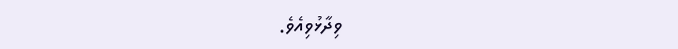ވިދާޅުވިއެވެ.